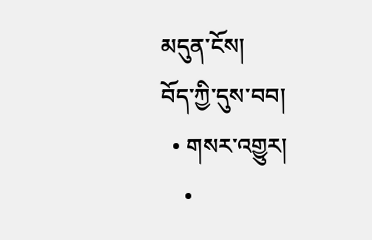མདུན་ངོས།
བོད་ཀྱི་དུས་བབ།
  • གསར་འགྱུར།
    •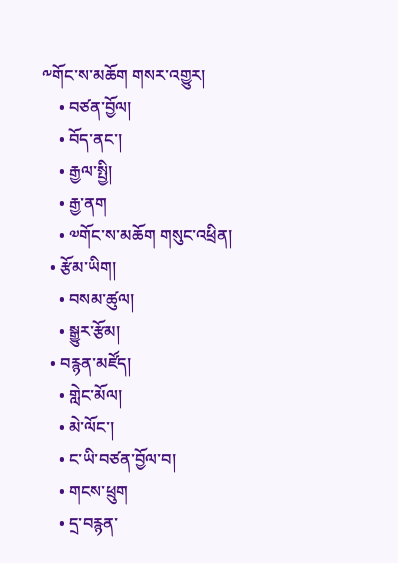༸གོང་ས་མཆོག གསར་འགྱུར།
    • བཙན་བྱོལ།
    • བོད་ནང་།
    • རྒྱལ་སྤྱི།
    • རྒྱ་ནག
    • ༧གོང་ས་མཆོག གསུང་འཕྲིན།
  • རྩོམ་ཡིག།
    • བསམ་ཚུལ།
    • སྒྱུར་རྩོམ།
  • བརྙན་མཛོད།
    • གླེང་མོལ།
    • མེ་ལོང་།
    • ང་ཡི་བཙན་བྱོལ་བ།
    • གངས་ཕྲུག
    • དྲ་བརྙན་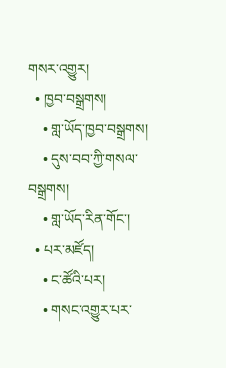གསར་འགྱུར།
  • ཁྱབ་བསྒྲགས།
    • གླ་ཡོད་ཁྱབ་བསྒྲགས།
    • དུས་བབ་ཀྱི་གསལ་བསྒྲགས།
    • གླ་ཡོད་རིན་གོང་།
  • པར་མཛོད།
    • ང་ཚོའི་པར།
    • གསང་འགྱུར་པར་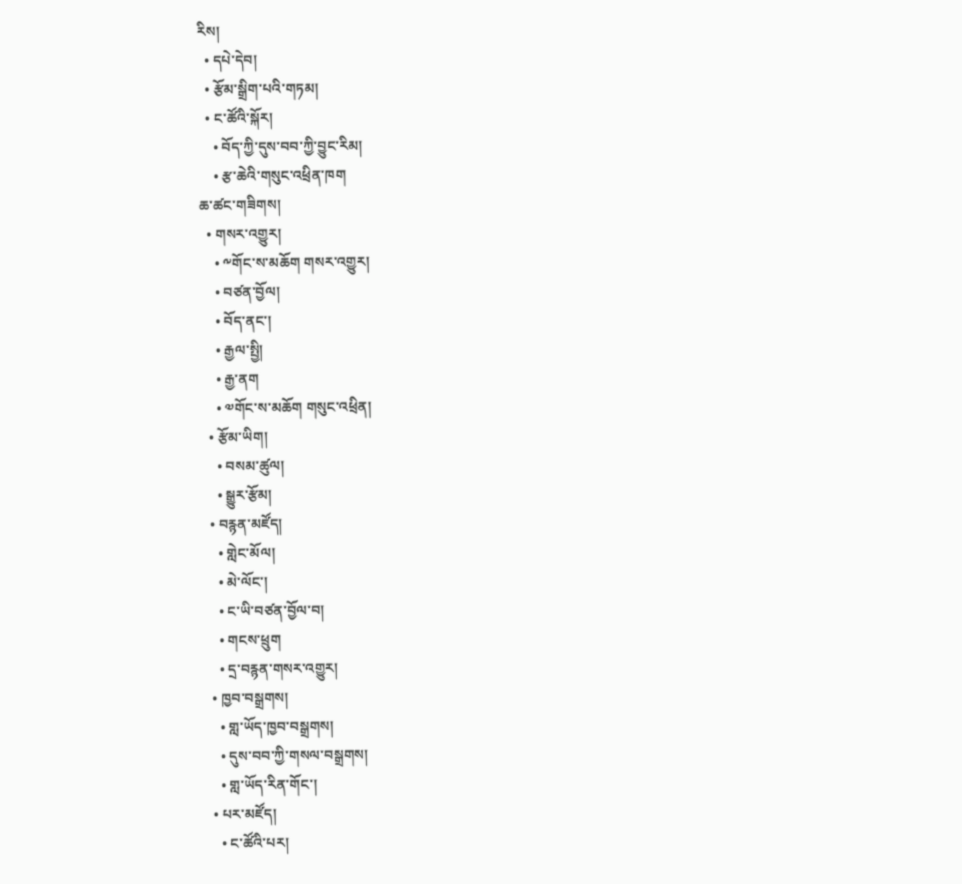རིས།
  • དཔེ་དེབ།
  • རྩོམ་སྒྲིག་པའི་གཏམ།
  • ང་ཚོའི་སྐོར།
    • བོད་ཀྱི་དུས་བབ་ཀྱི་བྱུང་རིམ།
    • རྩ་ཆེའི་གསུང་འཕྲིན་ཁག
ཆ་ཚང་གཟིགས།
  • གསར་འགྱུར།
    • ༸གོང་ས་མཆོག གསར་འགྱུར།
    • བཙན་བྱོལ།
    • བོད་ནང་།
    • རྒྱལ་སྤྱི།
    • རྒྱ་ནག
    • ༧གོང་ས་མཆོག གསུང་འཕྲིན།
  • རྩོམ་ཡིག།
    • བསམ་ཚུལ།
    • སྒྱུར་རྩོམ།
  • བརྙན་མཛོད།
    • གླེང་མོལ།
    • མེ་ལོང་།
    • ང་ཡི་བཙན་བྱོལ་བ།
    • གངས་ཕྲུག
    • དྲ་བརྙན་གསར་འགྱུར།
  • ཁྱབ་བསྒྲགས།
    • གླ་ཡོད་ཁྱབ་བསྒྲགས།
    • དུས་བབ་ཀྱི་གསལ་བསྒྲགས།
    • གླ་ཡོད་རིན་གོང་།
  • པར་མཛོད།
    • ང་ཚོའི་པར།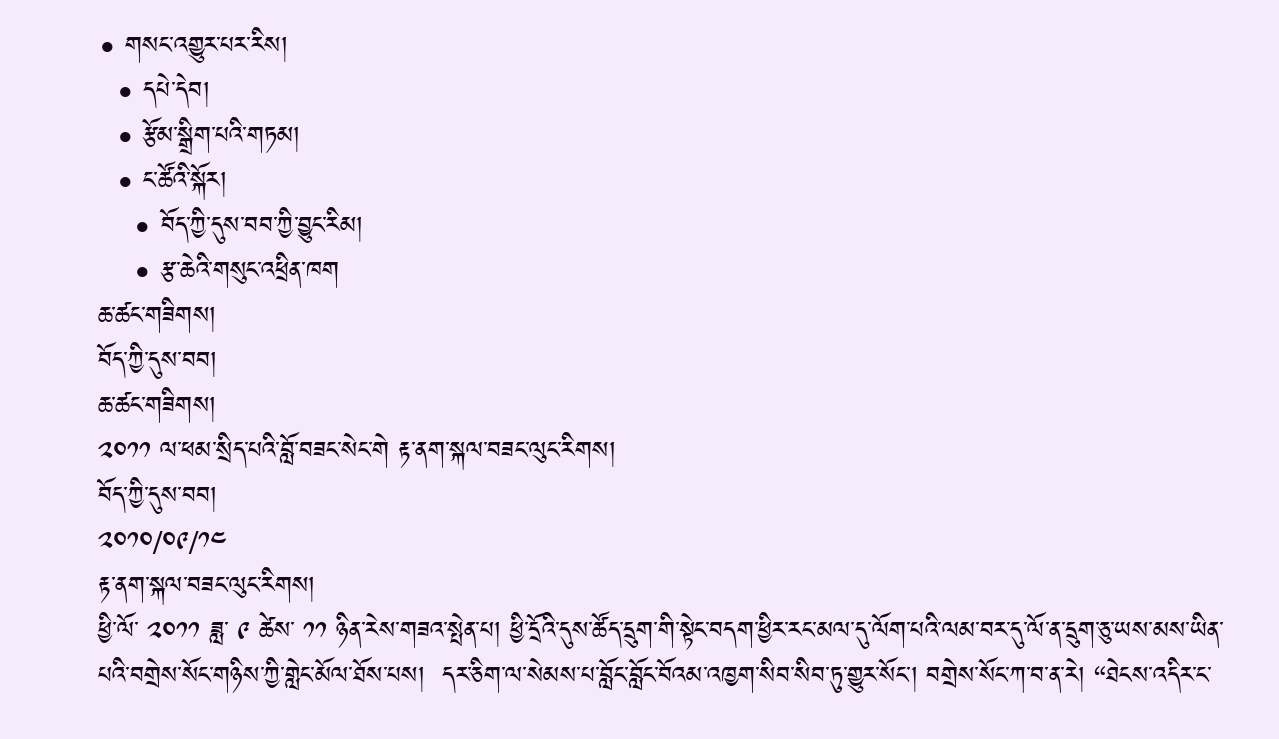• གསང་འགྱུར་པར་རིས།
  • དཔེ་དེབ།
  • རྩོམ་སྒྲིག་པའི་གཏམ།
  • ང་ཚོའི་སྐོར།
    • བོད་ཀྱི་དུས་བབ་ཀྱི་བྱུང་རིམ།
    • རྩ་ཆེའི་གསུང་འཕྲིན་ཁག
ཆ་ཚང་གཟིགས།
བོད་ཀྱི་དུས་བབ།
ཆ་ཚང་གཟིགས།
༢༠༡༡ ལ་ཕམ་སྲིད་པའི་བློ་བཟང་སེང་གེ རྟ་ནག་སྐལ་བཟང་ལུང་རིགས།
བོད་ཀྱི་དུས་བབ།
༢༠༡༠/༠༩/༡༤
རྟ་ནག་སྐལ་བཟང་ལུང་རིགས།
ཕྱི་ལོ་ ༢༠༡༡ ཟླ་ ༩ ཚེས་ ༡༡ ཉིན་རེས་གཟའ་སྤེན་པ། ཕྱི་དྲོའི་དུས་ཚོད་དྲུག་གི་སྟེང་བདག་ཕྱིར་རང་མལ་དུ་ལོག་པའི་ལམ་བར་དུ་ལོ་ན་དྲུག་ཅུ་ཡས་མས་ཡིན་པའི་བགྲེས་སོང་གཉིས་ཀྱི་གླེང་མོལ་ཐོས་པས།  དར་ཅིག་ལ་སེམས་པ་བློང་བློང་བོའམ་འཁྱག་སིབ་སིབ་ཏུ་གྱུར་སོང་། བགྲེས་སོང་ཀ་བ་ན་རེ། “ཐེངས་འདིར་ང་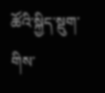ཚོའི་སྐྱིད་སྡུག་གིས་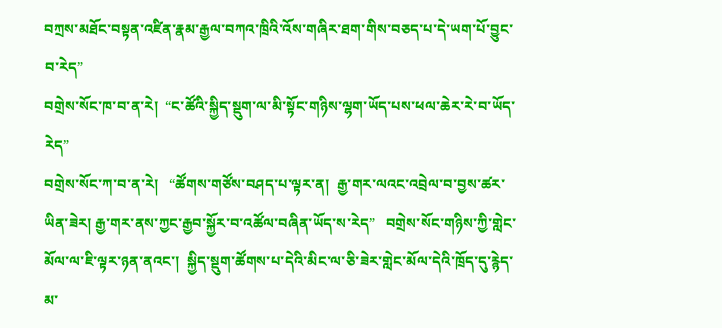བཀྲས་མཐོང་བསྟན་འཛིན་རྣམ་རྒྱལ་བཀའ་ཁྲིའི་འོས་གཞིར་ཐག་གིས་བཅད་པ་དེ་ཡག་པོ་བྱུང་བ་རེད”
བགྲེས་སོང་ཁ་བ་ན་རེ།  “ང་ཚོའི་སྐྱིད་སྡུག་ལ་མི་སྟོང་གཉིས་ལྷག་ཡོད་པས་ཕལ་ཆེར་རེ་བ་ཡོད་རེད”
བགྲེས་སོང་ཀ་བ་ན་རེ།   “ཚོགས་གཙོས་བཤད་པ་ལྟར་ན།  རྒྱ་གར་ལའང་འབྲེལ་བ་བྱས་ཚར་ཡིན་ཟེར། རྒྱ་གར་ནས་ཀྱང་རྒྱབ་སྐྱོར་བ་འཚོལ་བཞིན་ཡོད་ས་རེད”   བགྲེས་སོང་གཉིས་ཀྱི་གླེང་མོལ་ལ་ཇི་ལྟར་ཉན་ནའང་།  སྐྱིད་སྡུག་ཚོགས་པ་དེའི་མིང་ལ་ཅི་ཟེར་གླེང་མོལ་དེའི་ཁྲོད་དུ་རྙེད་མ་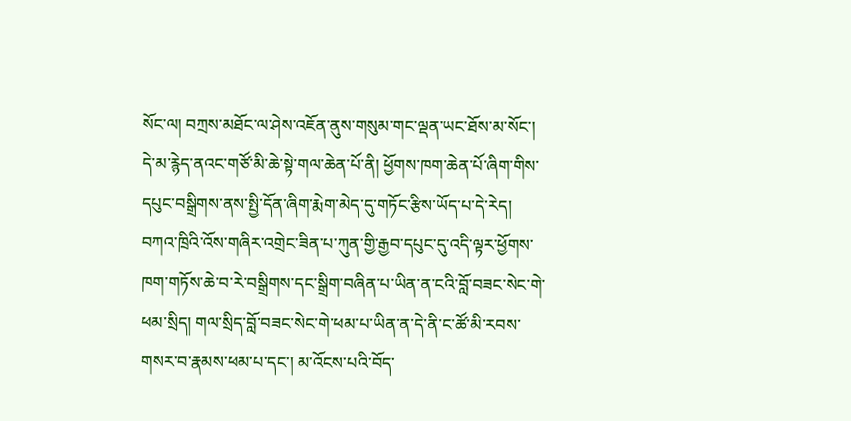སོང་ལ། བཀྲས་མཐོང་ལ་ཤེས་འཇོན་ནུས་གསུམ་གང་ལྡན་ཡང་ཐོས་མ་སོང་། དེ་མ་རྙེད་ནའང་གཙོ་མི་ཆེ་སྟེ་གལ་ཆེན་པོ་ནི། ཕྱོགས་ཁག་ཆེན་པོ་ཞིག་གིས་དཔུང་བསྒྲིགས་ནས་སྤྱི་དོན་ཞིག་རྨེག་མེད་དུ་གཏོང་རྩིས་ཡོད་པ་དེ་རེད། བཀའ་ཁྲིའི་འོས་གཞིར་འགྲེང་ཟིན་པ་ཀུན་གྱི་རྒྱབ་དཔུང་དུ་འདི་ལྟར་ཕྱོགས་ཁག་གཏོས་ཆེ་བ་རེ་བསྒྲིགས་དང་སྒྲིག་བཞིན་པ་ཡིན་ན་ངའི་བློ་བཟང་སེང་གེ་ཕམ་སྲིད། གལ་སྲིད་བློ་བཟང་སེང་གེ་ཕམ་པ་ཡིན་ན་དེ་ནི་ང་ཚོ་མི་རབས་གསར་བ་རྣམས་ཕམ་པ་དང་། མ་འོངས་པའི་བོད་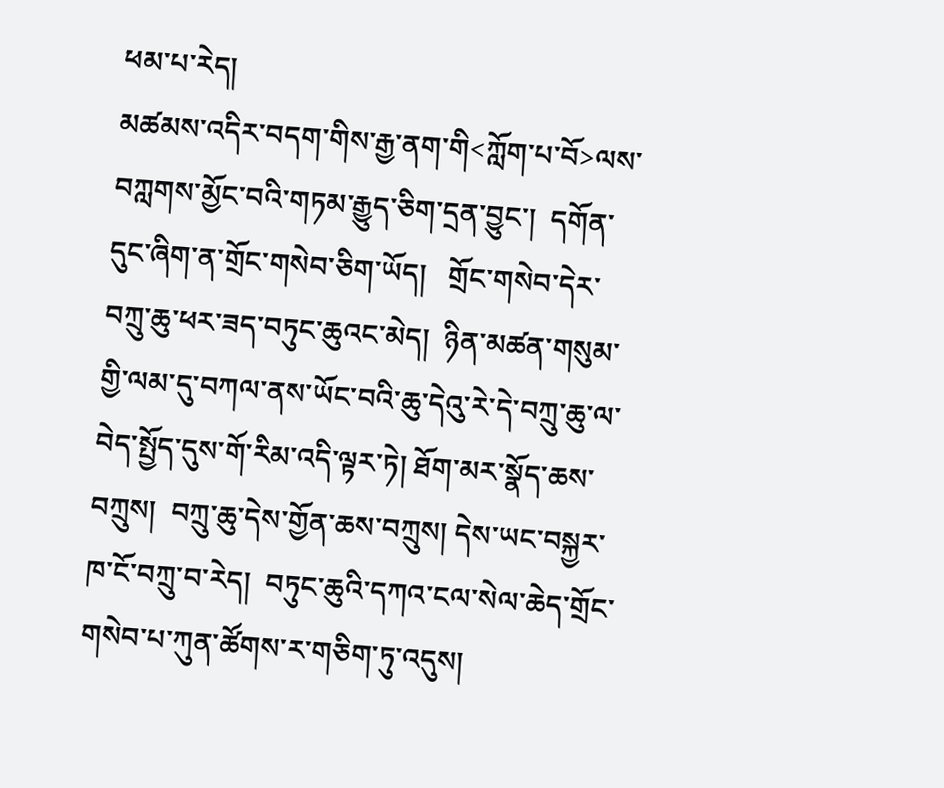ཕམ་པ་རེད།
མཚམས་འདིར་བདག་གིས་རྒྱ་ནག་གི<ཀློག་པ་བོ>ལས་བཀླགས་མྱོང་བའི་གཏམ་རྒྱུད་ཅིག་དྲན་བྱུང་།  དགོན་དུང་ཞིག་ན་གྲོང་གསེབ་ཅིག་ཡོད།   གྲོང་གསེབ་དེར་བཀྲུ་ཆུ་ཕར་ཟད་བཏུང་ཆུའང་མེད།  ཉིན་མཚན་གསུམ་གྱི་ལམ་དུ་བཀལ་ནས་ཡོང་བའི་ཆུ་དེའུ་རེ་དེ་བཀྲུ་ཆུ་ལ་བེད་སྤྱོད་དུས་གོ་རིམ་འདི་ལྟར་ཏེ། ཐོག་མར་སྣོད་ཆས་བཀྲུས།  བཀྲུ་ཆུ་དེས་གྱོན་ཆས་བཀྲུས། དེས་ཡང་བསྐྱར་ཁ་ངོ་བཀྲུ་བ་རེད།  བཏུང་ཆུའི་དཀའ་ངལ་སེལ་ཆེད་གྲོང་གསེབ་པ་ཀུན་ཚོགས་ར་གཅིག་ཏུ་འདུས།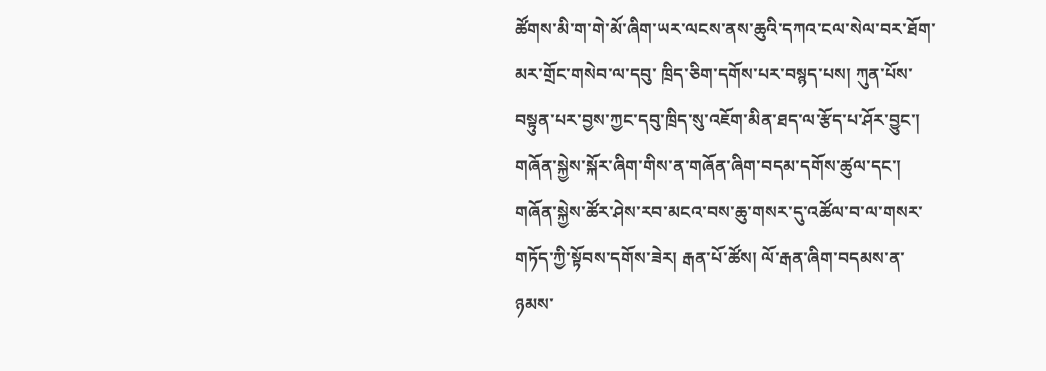ཚོགས་མི་ག་གེ་མོ་ཞིག་ཡར་ལངས་ནས་ཆུའི་དཀའ་ངལ་སེལ་བར་ཐོག་མར་གྲོང་གསེབ་ལ་དབུ་ ཁྲིད་ཅིག་དགོས་པར་བསྙད་པས། ཀུན་པོས་བསྟུན་པར་བྱས་ཀྱང་དབུ་ཁྲིད་སུ་འཇོག་མིན་ཐད་ལ་རྩོད་པ་ཤོར་བྱུང་། གཞོན་སྐྱེས་སྐོར་ཞིག་གིས་ན་གཞོན་ཞིག་བདམ་དགོས་ཚུལ་དང་། གཞོན་སྐྱེས་ཚོར་ཤེས་རབ་མངའ་བས་ཆུ་གསར་དུ་འཚོལ་བ་ལ་གསར་གཏོད་ཀྱི་སྟོབས་དགོས་ཟེར། རྒན་པོ་ཚོས། ལོ་རྒན་ཞིག་བདམས་ན་ཉམས་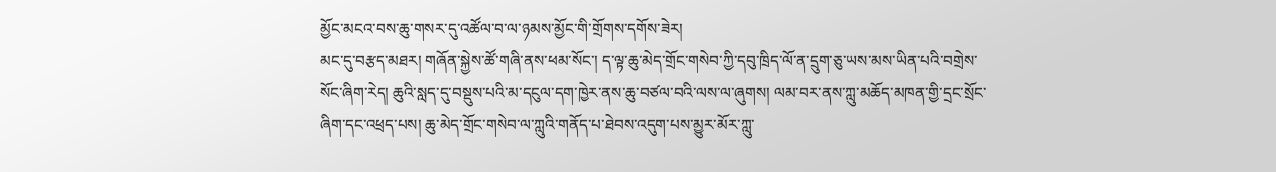མྱོང་མངའ་བས་ཆུ་གསར་དུ་འཚོལ་བ་ལ་ཉམས་མྱོང་གི་གྲོགས་དགོས་ཟེར།
མང་དུ་བརྩད་མཐར། གཞོན་སྐྱེས་ཚོ་གཞི་ནས་ཕམ་སོང་། ད་ལྟ་ཆུ་མེད་གྲོང་གསེབ་ཀྱི་དབུ་ཁྲིད་ལོ་ན་དྲུག་ཅུ་ཡས་མས་ཡིན་པའི་བགྲེས་སོང་ཞིག་རེད། ཆུའི་སླད་དུ་བསྡུས་པའི་མ་དངུལ་དག་ཁྱེར་ནས་ཆུ་བཙལ་བའི་ལས་ལ་ཞུགས། ལམ་བར་ནས་ཀླུ་མཆོད་མཁན་གྱི་དྲང་སྲོང་ཞིག་དང་འཕྲད་པས། ཆུ་མེད་གྲོང་གསེབ་ལ་ཀླུའི་གནོད་པ་ཐེབས་འདུག་པས་མྱུར་མོར་ཀླུ་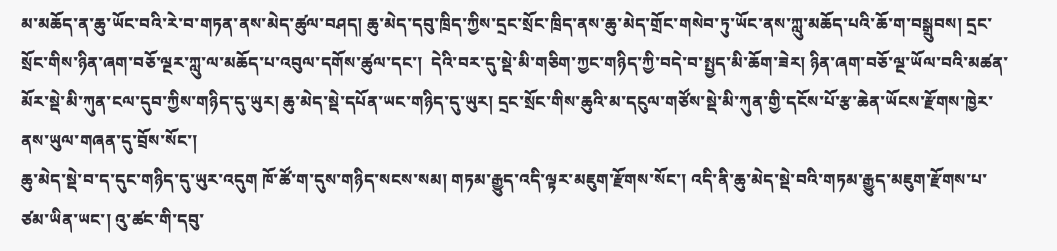མ་མཆོད་ན་ཆུ་ཡོང་བའི་རེ་བ་གཏན་ནས་མེད་ཚུལ་བཤད། ཆུ་མེད་དབུ་ཁྲིད་ཀྱིས་དྲང་སྲོང་ཁྲིད་ནས་ཆུ་མེད་གྲོང་གསེབ་ཏུ་ཡོང་ནས་ཀླུ་མཆོད་པའི་ཆོ་ག་བསྒྲུབས། དྲང་སྲོང་གིས་ཉིན་ཞག་བཅོ་ལྔར་ཀླུ་ལ་མཆོད་པ་འབུལ་དགོས་ཚུལ་དང་།  དེའི་བར་དུ་སྡེ་མི་གཅིག་ཀྱང་གཉིད་ཀྱི་བདེ་བ་སྤྱད་མི་ཆོག་ཟེར། ཉིན་ཞག་བཅོ་ལྔ་ཡོལ་བའི་མཚན་མོར་སྡེ་མི་ཀུན་ངལ་དུབ་ཀྱིས་གཉིད་དུ་ཡུར། ཆུ་མེད་སྡེ་དཔོན་ཡང་གཉིད་དུ་ཡུར། དྲང་སྲོང་གིས་ཆུའི་མ་དངུལ་གཙོས་སྡེ་མི་ཀུན་གྱི་དངོས་པོ་རྩ་ཆེན་ཡོངས་རྫོགས་ཁྱེར་ནས་ཡུལ་གཞན་དུ་བྲོས་སོང་།
ཆུ་མེད་སྡེ་བ་ད་དུང་གཉིད་དུ་ཡུར་འདུག ཁོ་ཚོ་ག་དུས་གཉིད་སངས་སམ། གཏམ་རྒྱུད་འདི་ལྟར་མཇུག་རྫོགས་སོང་། འདི་ནི་ཆུ་མེད་སྡེ་བའི་གཏམ་རྒྱུད་མཇུག་རྫོགས་པ་ཙམ་ཡིན་ཡང་། འུ་ཚང་གི་དབུ་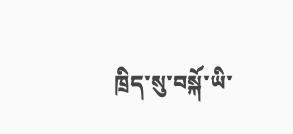ཁྲིད་སུ་བསྐོ་ཡི་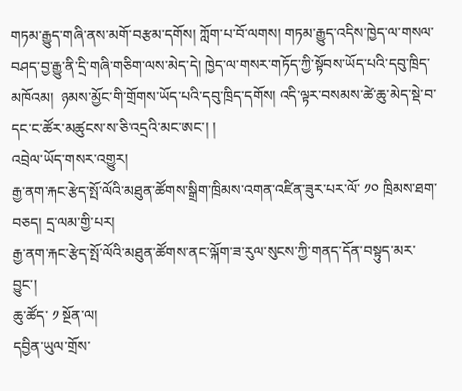གཏམ་རྒྱུད་གཞི་ནས་མགོ་བརྩམ་དགོས། ཀློག་པ་བོ་ལགས། གཏམ་རྒྱུད་འདིས་ཁྱེད་ལ་གསལ་བཤད་བྱ་རྒྱུ་ནི་དྲི་གཞི་གཅིག་ལས་མེད་དེ། ཁྱེད་ལ་གསར་གཏོད་ཀྱི་སྟོབས་ཡོད་པའི་དབུ་ཁྲིད་མཁོའམ།  ཉམས་མྱོང་གི་གྲོགས་ཡོད་པའི་དབུ་ཁྲིད་དགོས། འདི་ལྟར་བསམས་ཚེ་ཆུ་མེད་སྡེ་བ་དང་ང་ཚོར་མཚུངས་ས་ཅི་འདྲའི་མང་ཨང་། །
འབྲེལ་ཡོད་གསར་འགྱུར།
རྒྱ་ནག་རྐང་རྩེད་སྤོ་ལོའི་མཐུན་ཚོགས་སྒྲིག་ཁྲིམས་འགན་འཛིན་ཟུར་པར་ལོ་ ༡༠ ཁྲིམས་ཐག་བཅད། དྲ་ལམ་གྱི་པར།
རྒྱ་ནག་རྐང་རྩེད་སྤོ་ལོའི་མཐུན་ཚོགས་ནང་ལྐོག་ཟ་རུལ་སུངས་ཀྱི་གནད་དོན་བསྟུད་མར་བྱུང་།
ཆུ་ཚོད་ ༡ སྔོན་ལ།
དབྱིན་ཡུལ་གྲོས་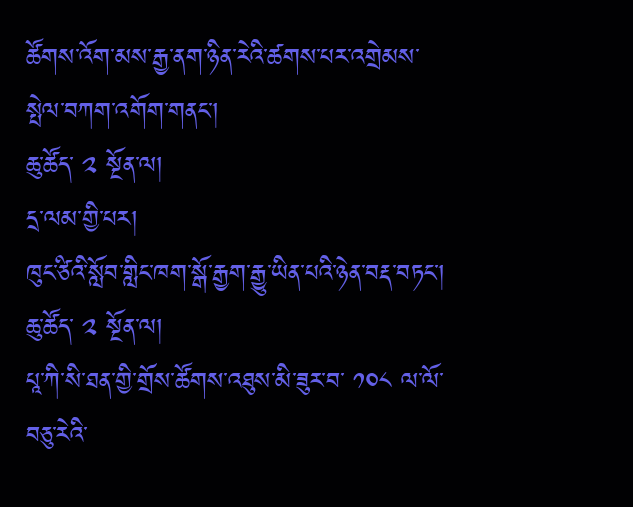ཚོགས་འོག་མས་རྒྱ་ནག་ཉིན་རེའི་ཚགས་པར་འགྲེམས་སྤེལ་བཀག་འགོག་གནང་།
ཆུ་ཚོད་ ༢ སྔོན་ལ།
དྲ་ལམ་གྱི་པར།
ཁུང་ཙིའི་སློབ་གླིང་ཁག་སྒོ་རྒྱག་རྒྱུ་ཡིན་པའི་ཉེན་བརྡ་བཏང་།
ཆུ་ཚོད་ ༢ སྔོན་ལ།
པཱ་ཀི་སི་ཐན་གྱི་གྲོས་ཚོགས་འཐུས་མི་ཟུར་བ་ ༡༠༨ ལ་ལོ་བཅུ་རེའི་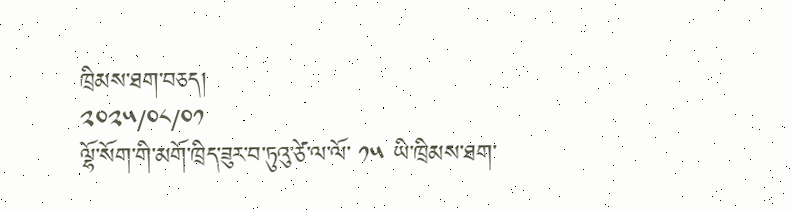ཁྲིམས་ཐག་བཅད།
༢༠༢༥/༠༨/༠༡
ལྷོ་སོག་གི་མགོ་ཁྲིད་ཟུར་བ་ཏུའུ་ཙེ་ལ་ལོ་ ༡༥ ཡི་ཁྲིམས་ཐག་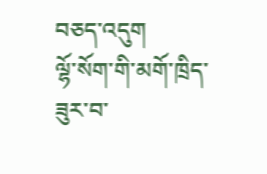བཅད་འདུག
ལྷོ་སོག་གི་མགོ་ཁྲིད་ཟུར་བ་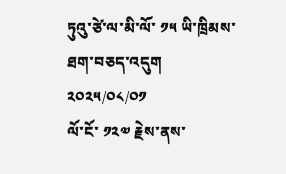ཏུའུ་ཙེ་ལ་མི་ལོ་ ༡༥ ཡི་ཁྲིམས་ཐག་བཅད་འདུག
༢༠༢༥/༠༨/༠༡
ལོ་ངོ་ ༡༢༧ རྗེས་ནས་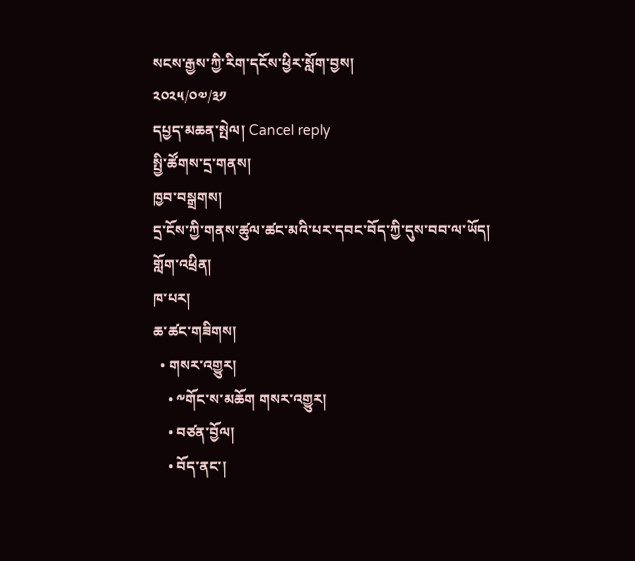སངས་རྒྱས་ཀྱི་རིག་དངོས་ཕྱིར་སློག་བྱས།
༢༠༢༥/༠༧/༣༡
དཔྱད་མཆན་སྤེལ། Cancel reply
སྤྱི་ཚོགས་དྲ་གནས།
ཁྱབ་བསྒྲགས།
དྲ་ངོས་ཀྱི་གནས་ཚུལ་ཚང་མའི་པར་དབང་བོད་ཀྱི་དུས་བབ་ལ་ཡོད།
གློག་འཕྲིན།
ཁ་པར།
ཆ་ཚང་གཟིགས།
  • གསར་འགྱུར།
    • ༸གོང་ས་མཆོག གསར་འགྱུར།
    • བཙན་བྱོལ།
    • བོད་ནང་།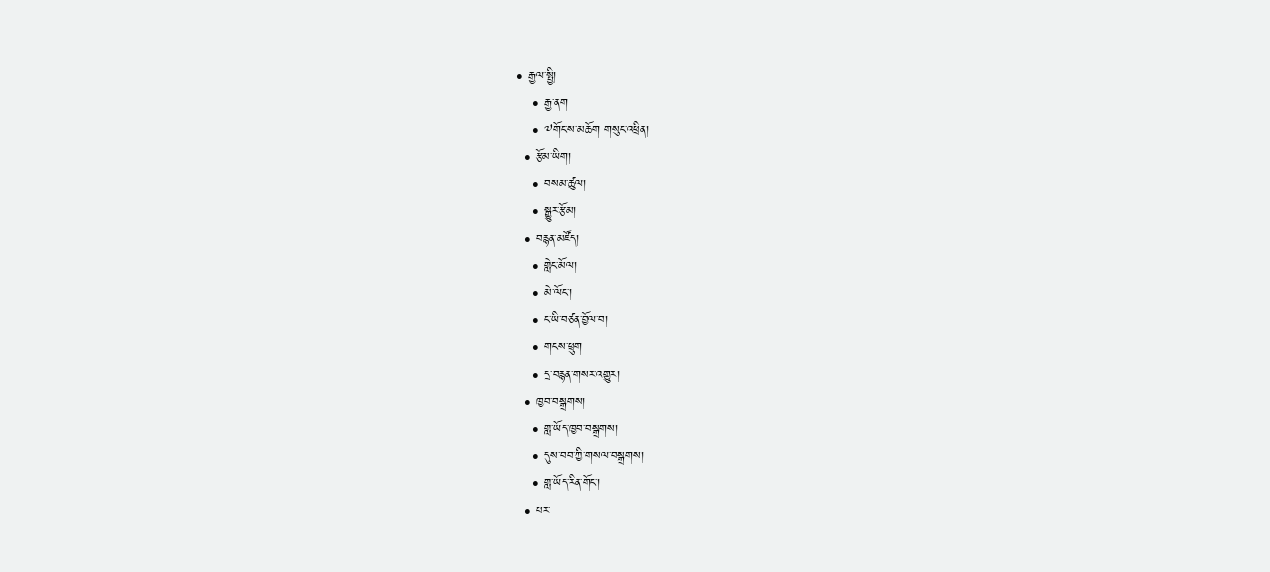• རྒྱལ་སྤྱི།
    • རྒྱ་ནག
    • ༧གོང་ས་མཆོག གསུང་འཕྲིན།
  • རྩོམ་ཡིག།
    • བསམ་ཚུལ།
    • སྒྱུར་རྩོམ།
  • བརྙན་མཛོད།
    • གླེང་མོལ།
    • མེ་ལོང་།
    • ང་ཡི་བཙན་བྱོལ་བ།
    • གངས་ཕྲུག
    • དྲ་བརྙན་གསར་འགྱུར།
  • ཁྱབ་བསྒྲགས།
    • གླ་ཡོད་ཁྱབ་བསྒྲགས།
    • དུས་བབ་ཀྱི་གསལ་བསྒྲགས།
    • གླ་ཡོད་རིན་གོང་།
  • པར་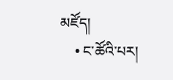མཛོད།
    • ང་ཚོའི་པར།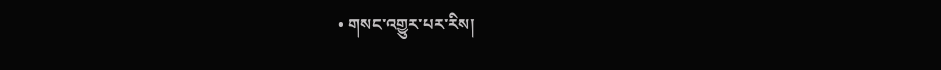• གསང་འགྱུར་པར་རིས།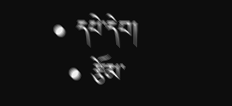• དཔེ་དེབ།
  • རྩོམ་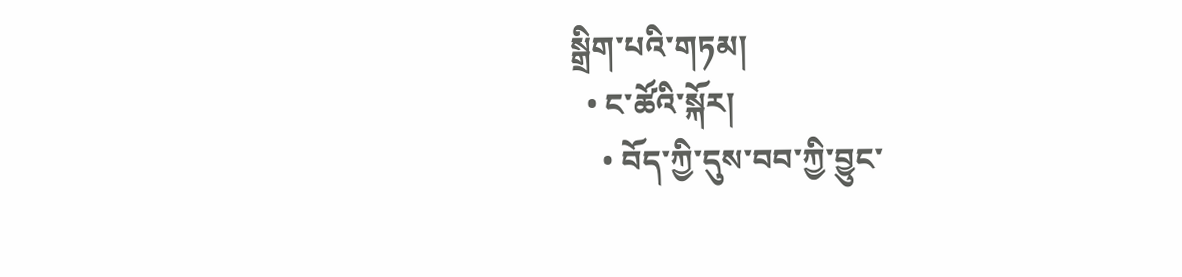སྒྲིག་པའི་གཏམ།
  • ང་ཚོའི་སྐོར།
    • བོད་ཀྱི་དུས་བབ་ཀྱི་བྱུང་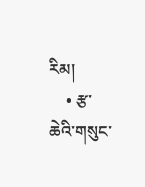རིམ།
    • རྩ་ཆེའི་གསུང་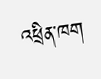འཕྲིན་ཁག